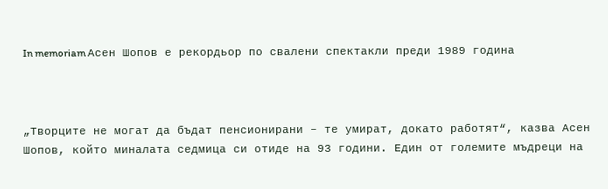In memoriam Асен Шопов е рекордьор по свалени спектакли преди 1989 година



„Творците не могат да бъдат пенсионирани – те умират, докато работят“, казва Асен Шопов, който миналата седмица си отиде на 93 години. Един от големите мъдреци на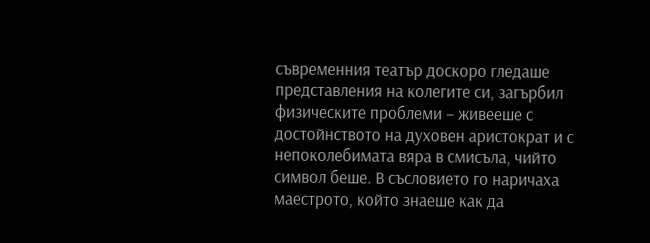съвременния театър доскоро гледаше представления на колегите си, загърбил физическите проблеми – живееше с достойнството на духовен аристократ и с непоколебимата вяра в смисъла, чийто символ беше. В съсловието го наричаха маестрото, който знаеше как да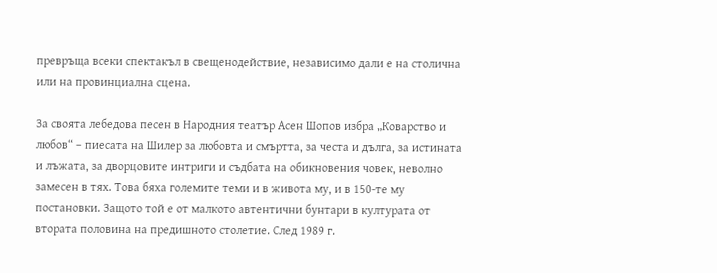превръща всеки спектакъл в свещенодействие, независимо дали е на столична или на провинциална сцена.

За своята лебедова песен в Народния театър Асен Шопов избра „Коварство и любов“ – пиесата на Шилер за любовта и смъртта, за честа и дълга, за истината и лъжата, за дворцовите интриги и съдбата на обикновения човек, неволно замесен в тях. Това бяха големите теми и в живота му, и в 150-те му постановки. Защото той е от малкото автентични бунтари в културата от втората половина на предишното столетие. След 1989 г.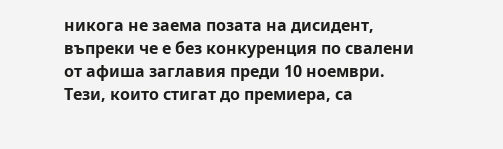никога не заема позата на дисидент, въпреки че е без конкуренция по свалени от афиша заглавия преди 10 ноември. Тези, които стигат до премиера, са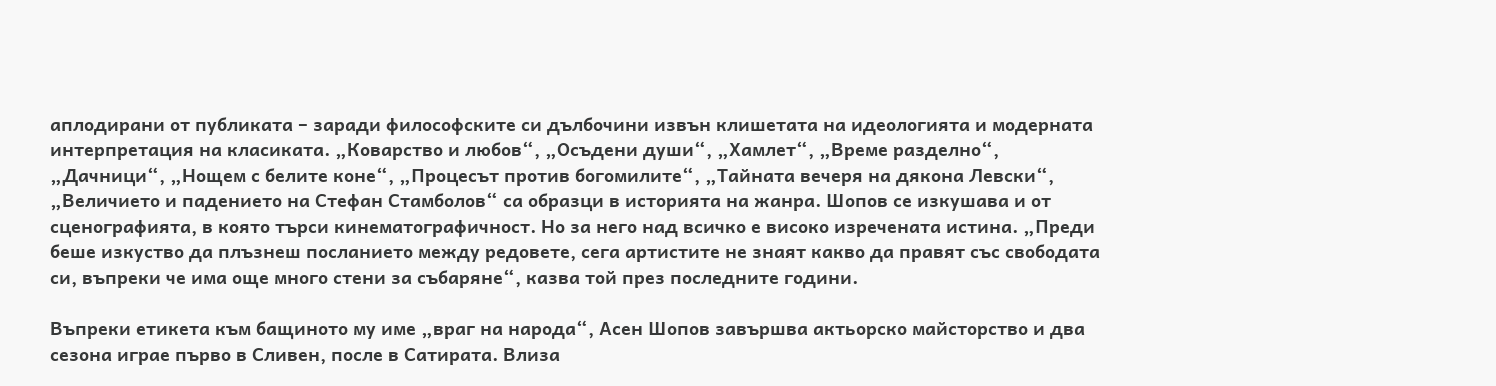аплодирани от публиката – заради философските си дълбочини извън клишетата на идеологията и модерната интерпретация на класиката. „Коварство и любов“, „Осъдени души“, „Хамлет“, „Време разделно“, „Дачници“, „Нощем с белите коне“, „Процесът против богомилите“, „Тайната вечеря на дякона Левски“, „Величието и падението на Стефан Стамболов“ са образци в историята на жанра. Шопов се изкушава и от сценографията, в която търси кинематографичност. Но за него над всичко е високо изречената истина. „Преди беше изкуство да плъзнеш посланието между редовете, сега артистите не знаят какво да правят със свободата си, въпреки че има още много стени за събаряне“, казва той през последните години.

Въпреки етикета към бащиното му име „враг на народа“, Асен Шопов завършва актьорско майсторство и два сезона играе първо в Сливен, после в Сатирата. Влиза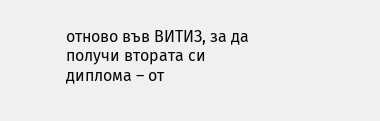отново във ВИТИЗ, за да получи втората си диплома – от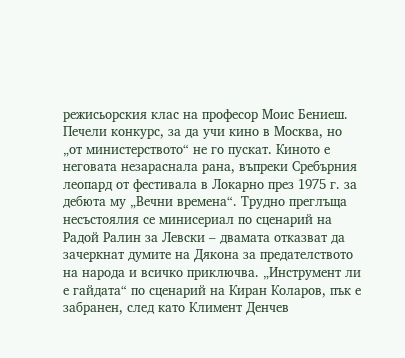режисьорския клас на професор Моис Бениеш. Печели конкурс, за да учи кино в Москва, но „от министерството“ не го пускат. Киното е неговата незараснала рана, въпреки Сребърния леопард от фестивала в Локарно през 1975 г. за дебюта му „Вечни времена“. Трудно преглъща несъстоялия се минисериал по сценарий на Радой Ралин за Левски – двамата отказват да зачеркнат думите на Дякона за предателството на народа и всичко приключва. „Инструмент ли е гайдата“ по сценарий на Киран Коларов, пък е забранен, след като Климент Денчев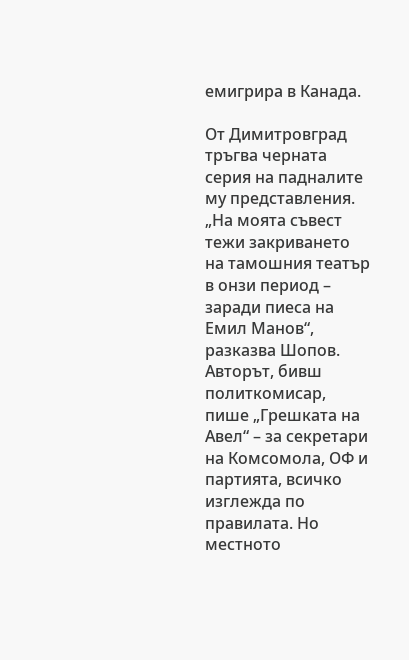емигрира в Канада.

От Димитровград тръгва черната серия на падналите му представления. „На моята съвест тежи закриването на тамошния театър в онзи период – заради пиеса на Емил Манов“, разказва Шопов. Авторът, бивш политкомисар, пише „Грешката на Авел“ – за секретари на Комсомола, ОФ и партията, всичко изглежда по правилата. Но местното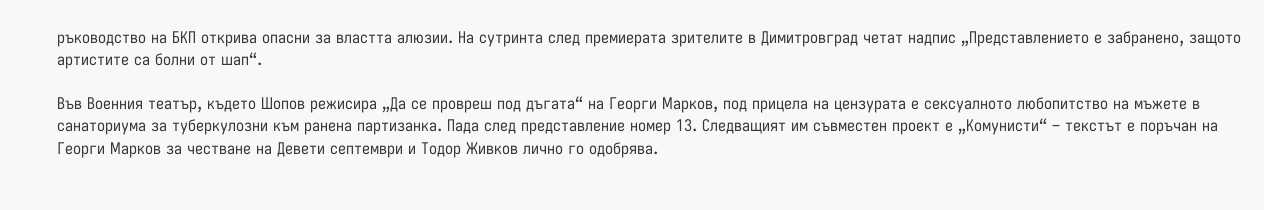ръководство на БКП открива опасни за властта алюзии. На сутринта след премиерата зрителите в Димитровград четат надпис „Представлението е забранено, защото артистите са болни от шап“.

Във Военния театър, където Шопов режисира „Да се провреш под дъгата“ на Георги Марков, под прицела на цензурата е сексуалното любопитство на мъжете в санаториума за туберкулозни към ранена партизанка. Пада след представление номер 13. Следващият им съвместен проект е „Комунисти“ – текстът е поръчан на Георги Марков за честване на Девети септември и Тодор Живков лично го одобрява.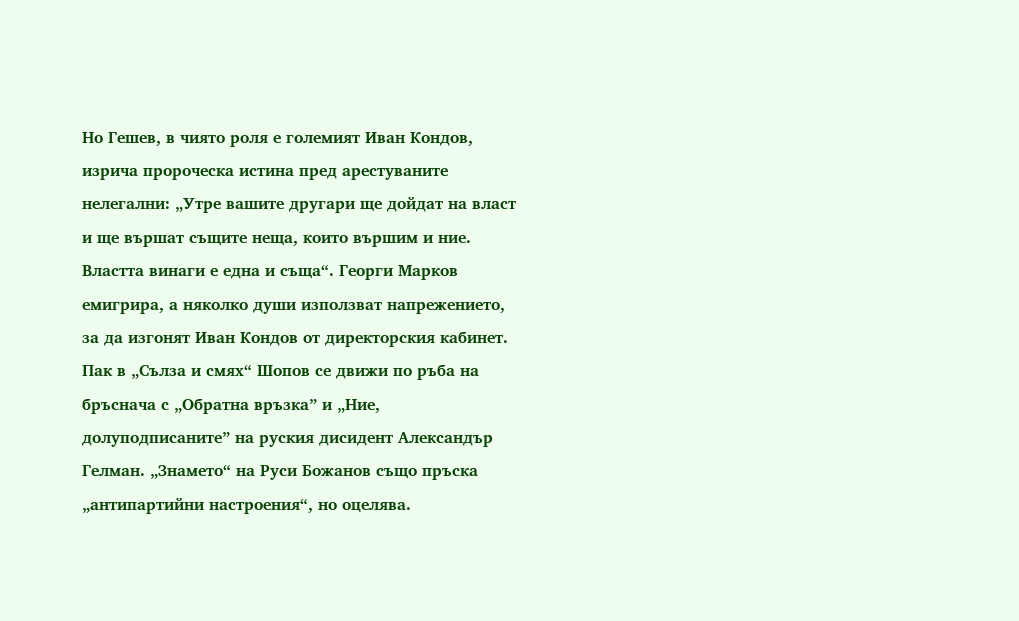Но Гешев, в чиято роля е големият Иван Кондов, изрича пророческа истина пред арестуваните нелегални: „Утре вашите другари ще дойдат на власт и ще вършат същите неща, които вършим и ние. Властта винаги е една и съща“. Георги Марков емигрира, а няколко души използват напрежението, за да изгонят Иван Кондов от директорския кабинет. Пак в „Сълза и смях“ Шопов се движи по ръба на бръснача с „Обратна връзка” и „Ние, долуподписаните” на руския дисидент Александър Гелман. „Знамето“ на Руси Божанов също пръска „антипартийни настроения“, но оцелява.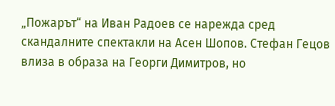„Пожарът“ на Иван Радоев се нарежда сред скандалните спектакли на Асен Шопов. Стефан Гецов влиза в образа на Георги Димитров, но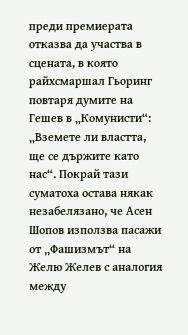преди премиерата отказва да участва в сцената, в която райхсмаршал Гьоринг повтаря думите на Гешев в „Комунисти“: „Вземете ли властта, ще се държите като нас“. Покрай тази суматоха остава някак незабелязано, че Асен Шопов използва пасажи от „Фашизмът“ на Желю Желев с аналогия между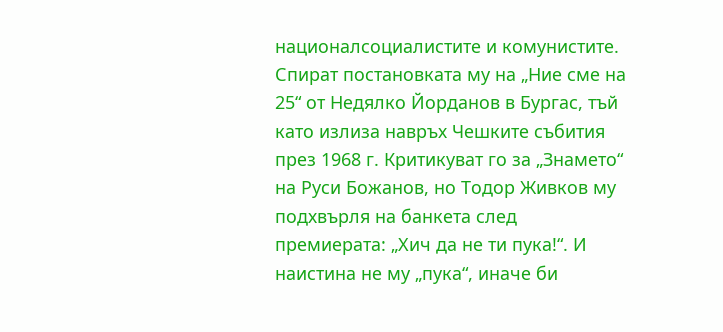националсоциалистите и комунистите. Спират постановката му на „Ние сме на 25“ от Недялко Йорданов в Бургас, тъй като излиза навръх Чешките събития през 1968 г. Критикуват го за „Знамето“ на Руси Божанов, но Тодор Живков му подхвърля на банкета след премиерата: „Хич да не ти пука!“. И наистина не му „пука“, иначе би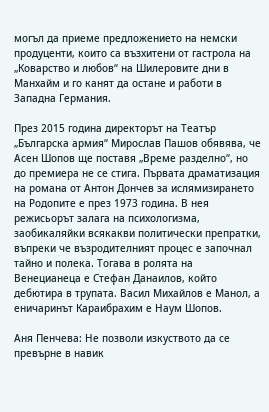могъл да приеме предложението на немски продуценти, които са възхитени от гастрола на „Коварство и любов“ на Шилеровите дни в Манхайм и го канят да остане и работи в Западна Германия.

През 2015 година директорът на Театър „Българска армия“ Мирослав Пашов обявява, че Асен Шопов ще поставя „Време разделно“, но до премиера не се стига. Първата драматизация на романа от Антон Дончев за ислямизирането на Родопите е през 1973 година. В нея режисьорът залага на психологизма, заобикаляйки всякакви политически препратки, въпреки че възродителният процес е започнал тайно и полека. Тогава в ролята на Венецианеца е Стефан Данаилов, който дебютира в трупата. Васил Михайлов е Манол, а еничаринът Караибрахим е Наум Шопов.

Аня Пенчева: Не позволи изкуството да се превърне в навик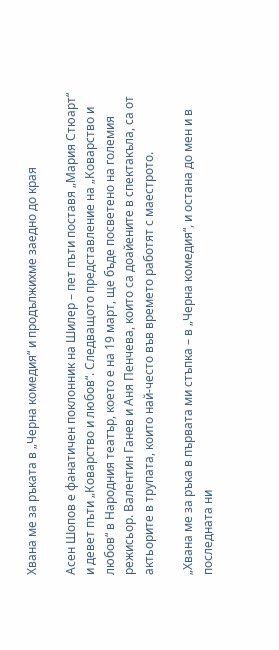Хвана ме за ръката в „Черна комедия“ и продължихме заедно до края

Асен Шопов е фанатичен поклонник на Шилер – пет пъти поставя „Мария Стюарт“ и девет пъти „Коварство и любов“. Следващото представление на „Коварство и любов“ в Народния театър, което е на 19 март, ще бъде посветено на големия режисьор. Валентин Ганев и Аня Пенчева, които са доайените в спектакъла, са от актьорите в трупата, които най-често във времето работят с маестрото.

„Хвана ме за ръка в първата ми стъпка – в „Черна комедия“, и остана до мен и в последната ни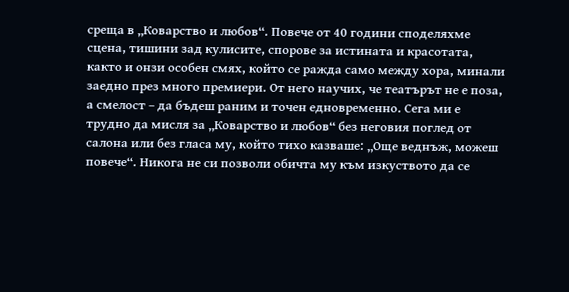среща в „Коварство и любов“. Повече от 40 години споделяхме сцена, тишини зад кулисите, спорове за истината и красотата, както и онзи особен смях, който се ражда само между хора, минали заедно през много премиери. От него научих, че театърът не е поза, а смелост – да бъдеш раним и точен едновременно. Сега ми е трудно да мисля за „Коварство и любов“ без неговия поглед от салона или без гласа му, който тихо казваше: „Още веднъж, можеш повече“. Никога не си позволи обичта му към изкуството да се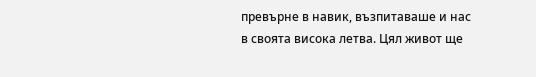превърне в навик, възпитаваше и нас в своята висока летва. Цял живот ще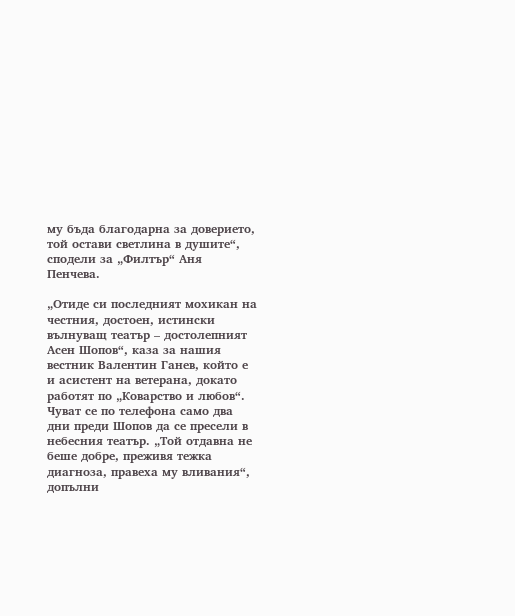му бъда благодарна за доверието, той остави светлина в душите“, сподели за „Филтър“ Аня Пенчева.

„Отиде си последният мохикан на честния, достоен, истински вълнуващ театър – достолепният Асен Шопов“, каза за нашия вестник Валентин Ганев, който е и асистент на ветерана, докато работят по „Коварство и любов“. Чуват се по телефона само два дни преди Шопов да се пресели в небесния театър. „Той отдавна не беше добре, преживя тежка диагноза, правеха му вливания“, допълни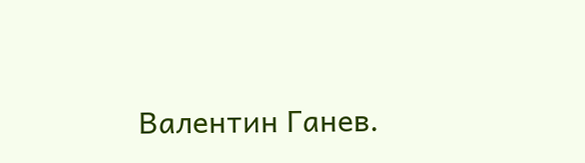Валентин Ганев.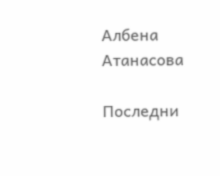Албена Атанасова

Последни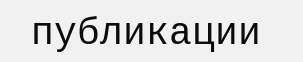публикации